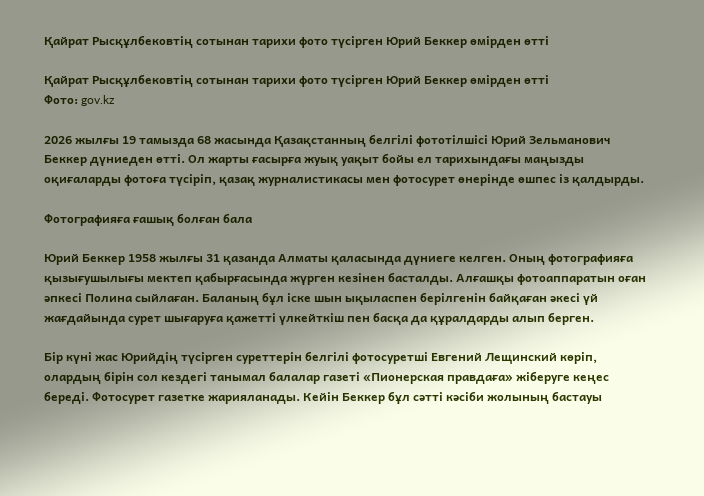Қайрат Рысқұлбековтің сотынан тарихи фото түсірген Юрий Беккер өмірден өтті

Қайрат Рысқұлбековтің сотынан тарихи фото түсірген Юрий Беккер өмірден өтті
Фото: gov.kz

2026 жылғы 19 тамызда 68 жасында Қазақстанның белгілі фототілшісі Юрий Зельманович Беккер дүниеден өтті. Ол жарты ғасырға жуық уақыт бойы ел тарихындағы маңызды оқиғаларды фотоға түсіріп, қазақ журналистикасы мен фотосурет өнерінде өшпес із қалдырды.

Фотографияға ғашық болған бала

Юрий Беккер 1958 жылғы 31 қазанда Алматы қаласында дүниеге келген. Оның фотографияға қызығушылығы мектеп қабырғасында жүрген кезінен басталды. Алғашқы фотоаппаратын оған әпкесі Полина сыйлаған. Баланың бұл іске шын ықыласпен берілгенін байқаған әкесі үй жағдайында сурет шығаруға қажетті үлкейткіш пен басқа да құралдарды алып берген.

Бір күні жас Юрийдің түсірген суреттерін белгілі фотосуретші Евгений Лещинский көріп, олардың бірін сол кездегі танымал балалар газеті «Пионерская правдаға» жіберуге кеңес береді. Фотосурет газетке жарияланады. Кейін Беккер бұл сәтті кәсіби жолының бастауы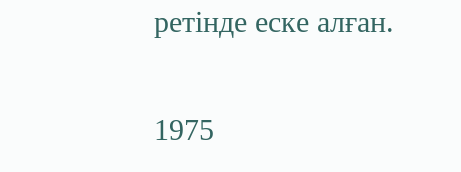ретінде еске алған.

1975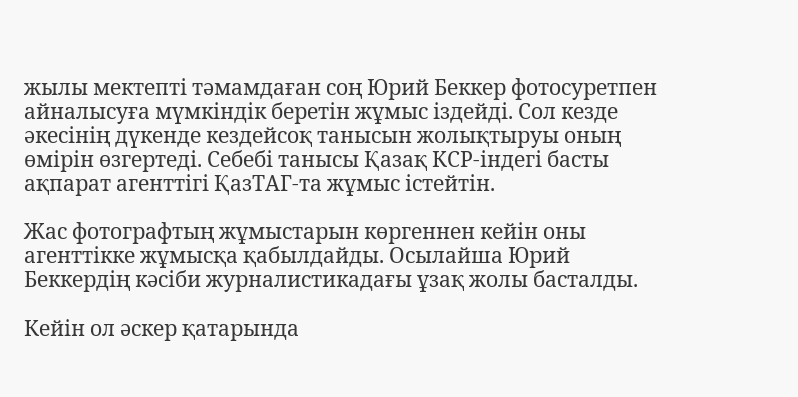жылы мектепті тәмамдаған соң Юрий Беккер фотосуретпен айналысуға мүмкіндік беретін жұмыс іздейді. Сол кезде әкесінің дүкенде кездейсоқ танысын жолықтыруы оның өмірін өзгертеді. Себебі танысы Қазақ КСР-індегі басты ақпарат агенттігі ҚазТАГ-та жұмыс істейтін.

Жас фотографтың жұмыстарын көргеннен кейін оны агенттікке жұмысқа қабылдайды. Осылайша Юрий Беккердің кәсіби журналистикадағы ұзақ жолы басталды.

Кейін ол әскер қатарында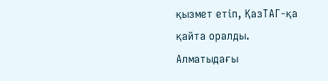қызмет етіп, ҚазТАГ-қа қайта оралды. Алматыдағы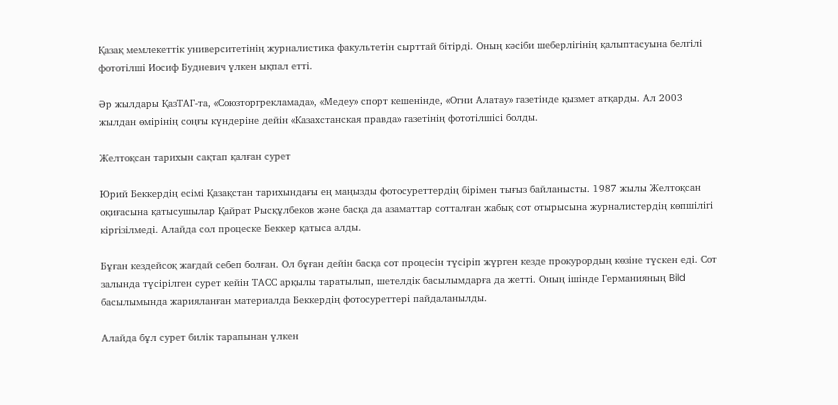Қазақ мемлекеттік университетінің журналистика факультетін сырттай бітірді. Оның кәсіби шеберлігінің қалыптасуына белгілі фототілші Иосиф Будневич үлкен ықпал етті.

Әр жылдары ҚазТАГ-та, «Союзторгрекламада», «Медеу» спорт кешенінде, «Огни Алатау» газетінде қызмет атқарды. Ал 2003 жылдан өмірінің соңғы күндеріне дейін «Казахстанская правда» газетінің фототілшісі болды.

Желтоқсан тарихын сақтап қалған сурет

Юрий Беккердің есімі Қазақстан тарихындағы ең маңызды фотосуреттердің бірімен тығыз байланысты. 1987 жылы Желтоқсан оқиғасына қатысушылар Қайрат Рысқұлбеков және басқа да азаматтар сотталған жабық сот отырысына журналистердің көпшілігі кіргізілмеді. Алайда сол процеске Беккер қатыса алды.

Бұған кездейсоқ жағдай себеп болған. Ол бұған дейін басқа сот процесін түсіріп жүрген кезде прокурордың көзіне түскен еді. Сот залында түсірілген сурет кейін ТАСС арқылы таратылып, шетелдік басылымдарға да жетті. Оның ішінде Германияның Bild басылымында жарияланған материалда Беккердің фотосуреттері пайдаланылды.

Алайда бұл сурет билік тарапынан үлкен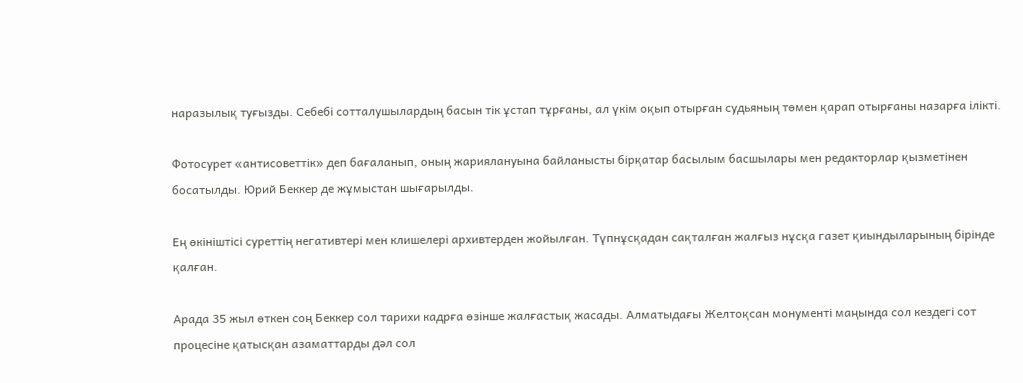наразылық туғызды. Себебі сотталушылардың басын тік ұстап тұрғаны, ал үкім оқып отырған судьяның төмен қарап отырғаны назарға ілікті.

Фотосурет «антисоветтік» деп бағаланып, оның жариялануына байланысты бірқатар басылым басшылары мен редакторлар қызметінен босатылды. Юрий Беккер де жұмыстан шығарылды.

Ең өкініштісі суреттің негативтері мен клишелері архивтерден жойылған. Түпнұсқадан сақталған жалғыз нұсқа газет қиындыларының бірінде қалған.

Арада 35 жыл өткен соң Беккер сол тарихи кадрға өзінше жалғастық жасады. Алматыдағы Желтоқсан монументі маңында сол кездегі сот процесіне қатысқан азаматтарды дәл сол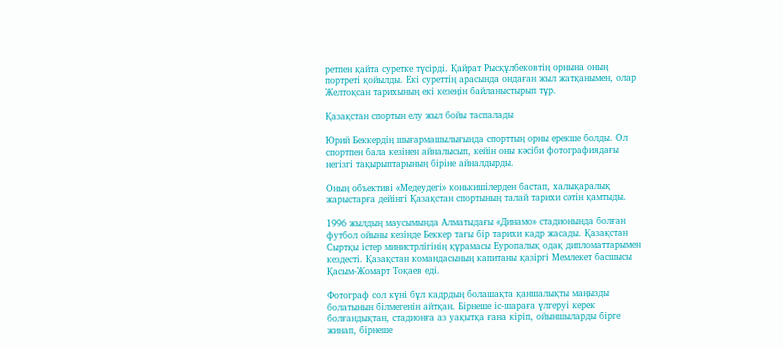ретпен қайта суретке түсірді. Қайрат Рысқұлбековтің орнына оның портреті қойылды. Екі суреттің арасында ондаған жыл жатқанымен, олар Желтоқсан тарихының екі кезеңін байланыстырып тұр.

Қазақстан спортын елу жыл бойы таспалады

Юрий Беккердің шығармашылығында спорттың орны ерекше болды. Ол спортпен бала кезінен айналысып, кейін оны кәсіби фотографиядағы негізгі тақырыптарының біріне айналдырды.

Оның объективі «Медеудегі» конькишілерден бастап, халықаралық жарыстарға дейінгі Қазақстан спортының талай тарихи сәтін қамтыды.

1996 жылдың маусымында Алматыдағы «Динамо» стадионында болған футбол ойыны кезінде Беккер тағы бір тарихи кадр жасады. Қазақстан Сыртқы істер министрлігінің құрамасы Еуропалық одақ дипломаттарымен кездесті. Қазақстан командасының капитаны қазіргі Мемлекет басшысы Қасым-Жомарт Тоқаев еді.

Фотограф сол күні бұл кадрдың болашақта қаншалықты маңызды болатынын білмегенін айтқан. Бірнеше іс-шараға үлгеруі керек болғандықтан, стадионға аз уақытқа ғана кіріп, ойыншыларды бірге жинап, бірнеше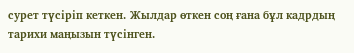сурет түсіріп кеткен. Жылдар өткен соң ғана бұл кадрдың тарихи маңызын түсінген.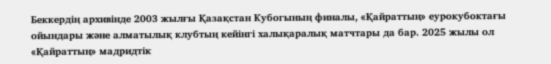Беккердің архивінде 2003 жылғы Қазақстан Кубогының финалы, «Қайраттың» еурокубоктағы ойындары және алматылық клубтың кейінгі халықаралық матчтары да бар. 2025 жылы ол «Қайраттың» мадридтік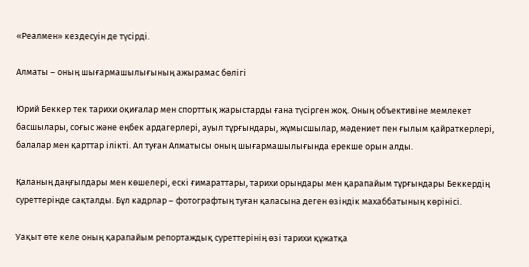«Реалмен» кездесуін де түсірді.

Алматы – оның шығармашылығының ажырамас бөлігі

Юрий Беккер тек тарихи оқиғалар мен спорттық жарыстарды ғана түсірген жоқ. Оның объективіне мемлекет басшылары, соғыс және еңбек ардагерлері, ауыл тұрғындары, жұмысшылар, мәдениет пен ғылым қайраткерлері, балалар мен қарттар ілікті. Ал туған Алматысы оның шығармашылығында ерекше орын алды.

Қаланың даңғылдары мен көшелері, ескі ғимараттары, тарихи орындары мен қарапайым тұрғындары Беккердің суреттерінде сақталды. Бұл кадрлар – фотографтың туған қаласына деген өзіндік махаббатының көрінісі.

Уақыт өте келе оның қарапайым репортаждық суреттерінің өзі тарихи құжатқа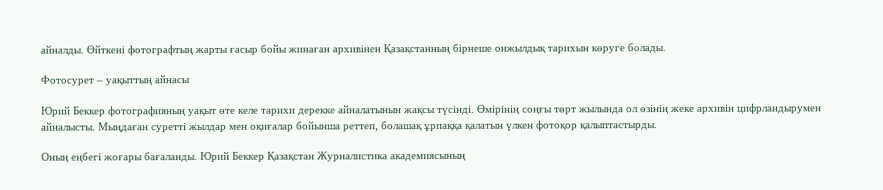айналды. Өйткені фотографтың жарты ғасыр бойы жинаған архивінен Қазақстанның бірнеше онжылдық тарихын көруге болады.

Фотосурет – уақыттың айнасы

Юрий Беккер фотографияның уақыт өте келе тарихи дерекке айналатынын жақсы түсінді. Өмірінің соңғы төрт жылында ол өзінің жеке архивін цифрландырумен айналысты. Мыңдаған суретті жылдар мен оқиғалар бойынша реттеп, болашақ ұрпаққа қалатын үлкен фотоқор қалыптастырды.

Оның еңбегі жоғары бағаланды. Юрий Беккер Қазақстан Журналистика академиясының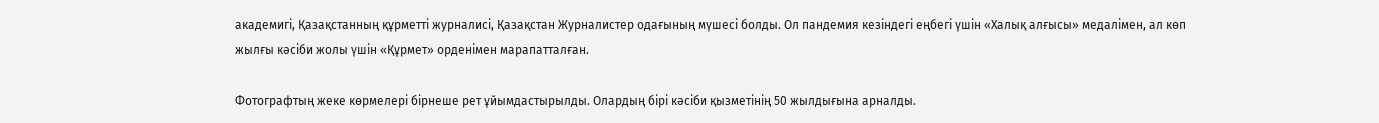академигі, Қазақстанның құрметті журналисі, Қазақстан Журналистер одағының мүшесі болды. Ол пандемия кезіндегі еңбегі үшін «Халық алғысы» медалімен, ал көп жылғы кәсіби жолы үшін «Құрмет» орденімен марапатталған.

Фотографтың жеке көрмелері бірнеше рет ұйымдастырылды. Олардың бірі кәсіби қызметінің 50 жылдығына арналды.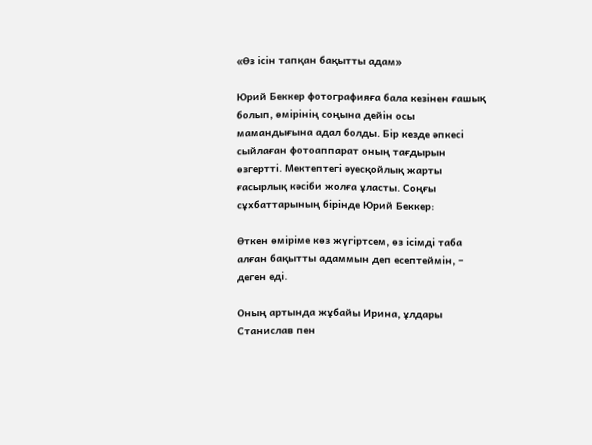«Өз ісін тапқан бақытты адам»

Юрий Беккер фотографияға бала кезінен ғашық болып, өмірінің соңына дейін осы мамандығына адал болды. Бір кезде әпкесі сыйлаған фотоаппарат оның тағдырын өзгертті. Мектептегі әуесқойлық жарты ғасырлық кәсіби жолға ұласты. Соңғы сұхбаттарының бірінде Юрий Беккер:

Өткен өміріме көз жүгіртсем, өз ісімді таба алған бақытты адаммын деп есептеймін, – деген еді.

Оның артында жұбайы Ирина, ұлдары Станислав пен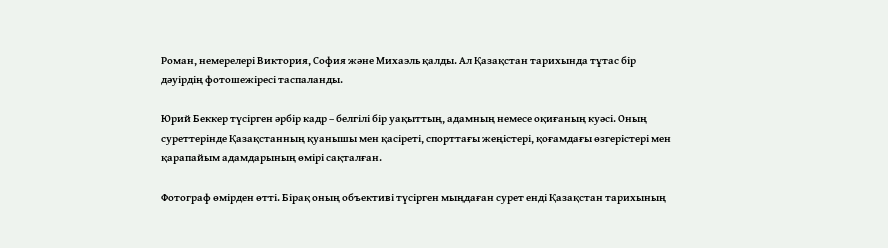Роман, немерелері Виктория, София және Михаэль қалды. Ал Қазақстан тарихында тұтас бір дәуірдің фотошежіресі таспаланды.

Юрий Беккер түсірген әрбір кадр – белгілі бір уақыттың, адамның немесе оқиғаның куәсі. Оның суреттерінде Қазақстанның қуанышы мен қасіреті, спорттағы жеңістері, қоғамдағы өзгерістері мен қарапайым адамдарының өмірі сақталған.

Фотограф өмірден өтті. Бірақ оның объективі түсірген мыңдаған сурет енді Қазақстан тарихының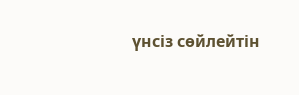үнсіз сөйлейтін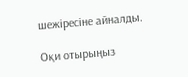шежіресіне айналды.

Оқи отырыңыз